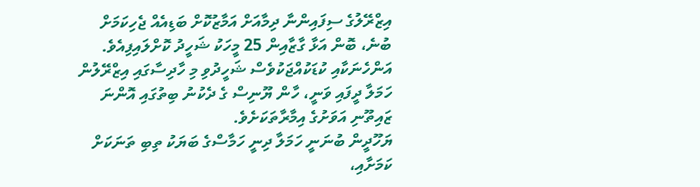އިޒްރޭލުގެ ސިފައިންނާ ދިމާއަށް އަމާޒުކޮށް ބަޑިއެއް ޖެހިކަމަށް ބުނެ، ބޮން އަޅާ ގާޒާއިން 25 މީހަކު ޝަހީދު ކޮށްލައިފިއެވެ.
އަންހެނަކާއި ކުޑަކުއްޖަކުވެސް ޝަހީދުވި މި ހާދިސާގައި އިޒްރޭލުން ހަމަލާ ދީފައި ވަނީ، ހާން ޔޫނިސް ގެ ދެކުނު ބިތުގައި އޮންނަ ޒައިތޫނި އަވަށުގެ އިމާރާތަކަށެވެ.
ޔަހޫދީން ބުނަނީ ހަމަލާ ދިނީ ހަމާސްގެ ބަޔަކު ތިބި ތަނަކަށް ކަމަށާއި،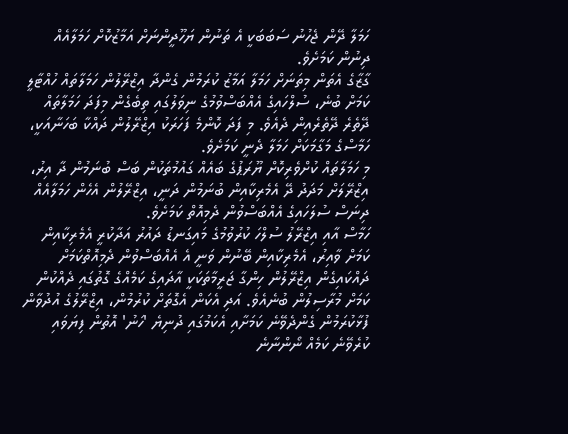ހަމަލާ ދޭން ޖެހުނު ސަބަބަކީ އެ ތަނުން ޔަހޫދީންނަށް އަމާޒުކޮށް ހަމަލާއެއް ދިނުން ކަމަށެވެ.
ގާޒާގެ އެތަން މިތަނަށް ހަމަލާ އަމާޒު ކުރަމުން ގެންދާ އިޒްރޭލުން ހަމަލާތައް ހުއްޓާލީ ކަމަށް ބުނެ، ސުލްހައިގެ އެއްބަސްވުމުގެ ނިވަލުގައި ތިބެގެން މިފަދަ ހަމަލާތައް ދޭތެރެ ދޭތެރެއިން ދެއެވެ. މި ފަދަ ކޮންމެ ފަހަރަކު އިޒްރޭލުން ދައްކާ ބަހަނާއަކީ، ހަމާސްގެ މަގާމަކަށް ހަމަލާ ދެނީ ކަމަށެވެ.
މި ހަމަލާތައް ކުށްވެރިކޮށް ޔޫރަޕުގެ ބައެއް ގައުމުތަކުން ބަސް ބުނަމުން ދާ އިރު، އިޒްރޭލަށް މަދަދު ދޭ އެމެރިކާއިން ބުނަމުން ދަނީ، އިޒްރޭލުން އެހެން ހަމަލާއެއް ދިނަސް ސުލަހައިގެ އެއްބަސްވުން ދެމިއޮތް ކަމަށެވެ.
ހަމާސް އާއި އިޒްރޭލު ސުލްހަ ކުރުވުމުގެ މައިގަނޑު ދައުރު އަދާކުރީ އެމެރިކާއިން ކަމަށް ވާއިރު، އެމެރިކާއިން ބޭނުން ވަނީ އެ އެއްބަސްވުން ދެމިއޮތްކަމަށް ދައްކައިގެން އިޒްރޭލުން ހިންގާ ޖަރީމާތަކަކީ އާދައިގެ ކަމެއްގެ ގޮތުގައި ދެއްކުން ކަމަށް މުރާސިލުން ބުނެއެވެ. އަދި އެކަން އެގޮތަށް ކުރުމުން، އިޒްރޭލުގެ އުދުވާން ފުޅާކުރަމުން ގެންދެވޭނެ ކަމަށާއި އެކަމުގައި ދުނިޔެ 'ހަނު' އޮތުން ފިޔަވައި ކުރެވޭނެ ކަމެއް ނޯންނާނެ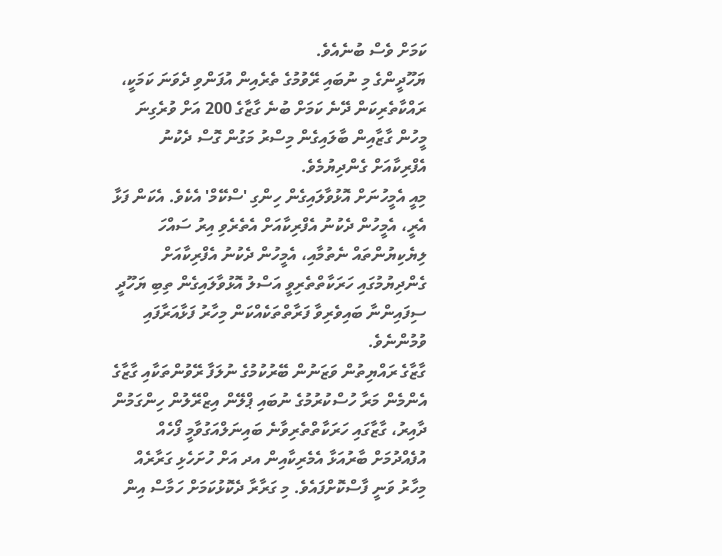ކަމަށް ވެސް ބުނެއެވެ.
ޔަހޫދީންގެ މި ނުބައި ރޭވުމުގެ ތެރެއިން އުފަންވި ދެވަނަ ކަމަކީ، ރައްކާތެރިކަން ދޭނެ ކަމަށް ބުނެ ގާޒާގެ 200 އަށް ވުރެގިނަ މީހުން ގާޒާއިން ބާލައިގެން މިސްރު މަގުން ގޮސް ދެކުނު އެފްރިކާއަށް ގެންދިޔުމެވެ.
މިއީ އެމީހުނަށް އޮޅުވާލައިގެން ހިންގި 'ސްކޭމް' އެކެވެ. އެކަން ފަޅާ އެރީ، އެމީހުން ދެކުނު އެފްރިކާއަށް އެތެރެވި އިރު ސައްހަ ލިޔެކިޔުންތައް ނެތުމާއި، އެމީހުން ދެކުނު އެފްރިކާއަށް ގެންދިޔުމުގައި ހަރަކާތްތެރިވީ އަސްލު އޮޅުވާލައިގެން ތިބި ޔަހޫދީ ސިފައިންނާ ބައިވެރިވާ ފަރާތްތަކެއްކަން މިހާރު ފަޅާއަރާފައި ވުމުންނެވެ.
ގާޒާގެ ރައްޔިތުން ވަޒަނުން ބޭރުކުމުގެ ނުލަފާ ރޭވުންތަކާއި ގާޒާގެ އެންމެން މަރާ ހުސްކުރުމުގެ ނުބައި ޕްލޭން އިޒްރޭލުން ހިންގަމުން ދާއިރު، ގާޒާގައި ހަރަކާތްތެރިވާނެ ބައިނަލްއަގުވާމީ ފޯހެއް އުފެއްދުމަށް ބާރުއަޅާ އެމެރިކާއިން އދ އަށް ހުށަހެޅި ގަރާރެއް މިހާރު ވަނީ ފާސްކޮށްފައެވެ. މި ގަރާރާ ދެކޮޅުކަމަށް ހަމާސް އިން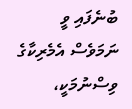ބުނެފައި ވީ ނަމަވެސް އެމެރިކާގެ ވިސްނުމަކީ،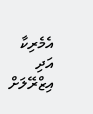އެމެރިކާ އަދި އިޒްރޭލަށް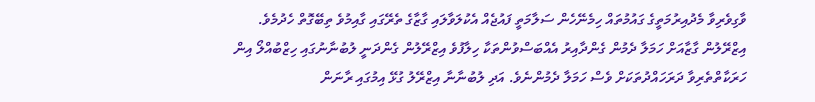ވާގިވެރިވާ މެދުއިރުމަތީގެ ގައުމުތައް ހިމެނޭހެން ސަލާމަތީ ފައުޖެއް އެކުލަވާލައި ގާޒާގެ ތެރޭގައި ގާއިމުވެ ތިބޭގޮތް ހެދުމެވެ.
އިޒްރޭލުން ގާޒާއަށް ހަމަލާ ދެމުން ގެންދާއިރު އެއްބަސްވުންތަކާ ހިލާފުވެ އިޒްރޭލުން ގެންދަނީ ލުބުނާނުގައި ހިޒްބުއްލޯ އިން ހަރަކާތްތެރިވާ ދަރަހައްދުތަކަށް ވެސް ހަމަލާ ދެމުންނެވެ. އަދި ލުބުނާނާ އިޒްރޭލު ގުޅޭ އިމުގައި ރާނަން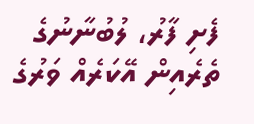ފެށި ފާރު، ލުބުނާނުގެ ތެރެއިން އޭކަރެއް ވަރުގެ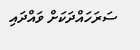ސަރަހައްދަކަށް ވައްދައި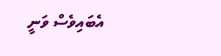އެބައިވެސް ވަނީ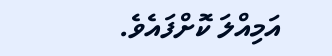އަމިއްލަ ކޮށްފައެވެ.